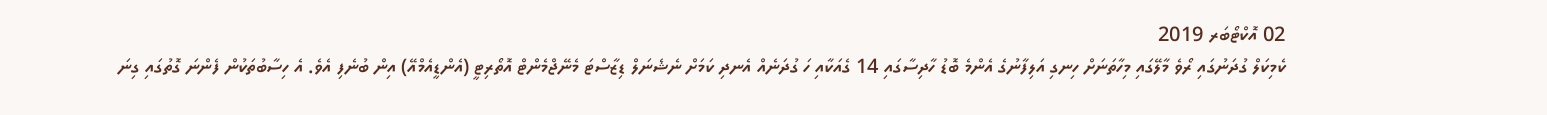02 އޮކްޓޯބަރ 2019
ކެމިކަލް ގުދަނުގައި ރޯވެ މާލޭގައި މިހާތަނަށް ހިނގި އަލިފާނުގެ އެންމެ ބޮޑު ހާދިސާގައި 14 ގެއަކާއި ހަ ގުދަނެއް އެނދި ކަމަށް ނެޝެނަލް ޑިޒާސްޓަ މެނޭޖްމެންޓް އޮތޯރިޓީ (އެންޑީއެމްއޭ) އިން ބުނެފި އެވެ. އެ ހިސާބުތަކުން ފެންނަ ގޮތުގައި ގިނަ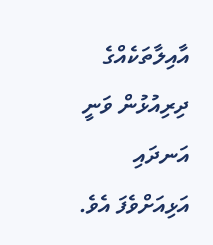އާއިލާތަކެއްގެ ދިރިއުޅުން ވަނީ އަނދައި އަޅިއަށްވެފަ އެވެ.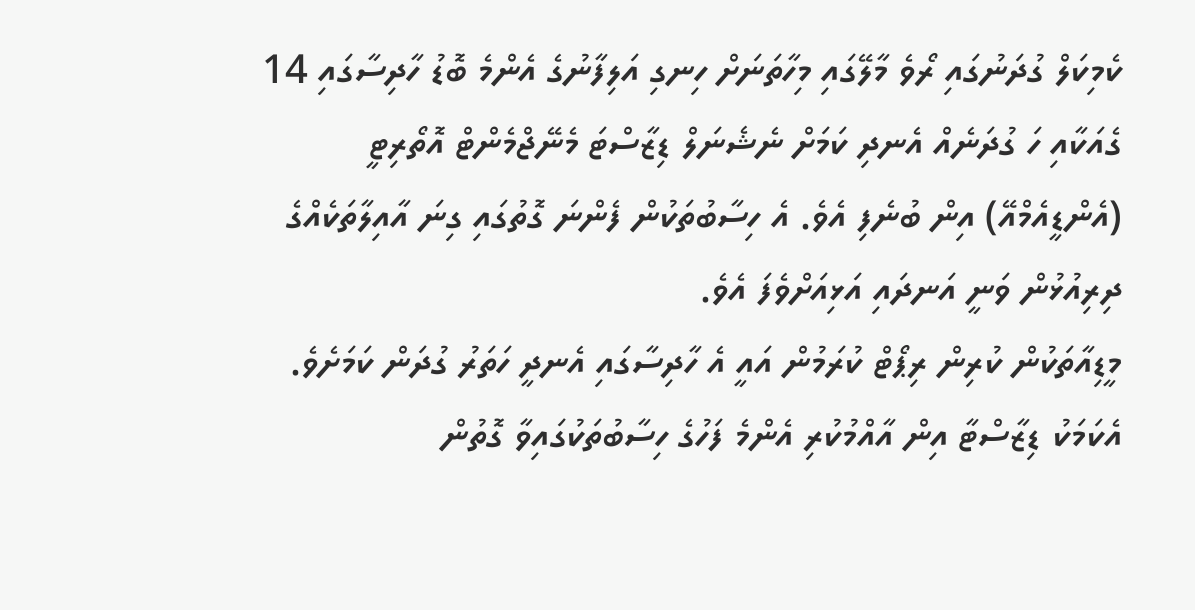ކެމިކަލް ގުދަނުގައި ރޯވެ މާލޭގައި މިހާތަނަށް ހިނގި އަލިފާނުގެ އެންމެ ބޮޑު ހާދިސާގައި 14 ގެއަކާއި ހަ ގުދަނެއް އެނދި ކަމަށް ނެޝެނަލް ޑިޒާސްޓަ މެނޭޖްމެންޓް އޮތޯރިޓީ (އެންޑީއެމްއޭ) އިން ބުނެފި އެވެ. އެ ހިސާބުތަކުން ފެންނަ ގޮތުގައި ގިނަ އާއިލާތަކެއްގެ ދިރިއުޅުން ވަނީ އަނދައި އަޅިއަށްވެފަ އެވެ.
މީޑިއާތަކުން ކުރިން ރިޕޯޓް ކުރަމުން އައީ އެ ހާދިސާގައި އެނދީ ހަތަރު ގުދަން ކަމަށެވެ. އެކަމަކު ޑިޒާސްޓާ އިން އާއްމުކުރި އެންމެ ފަހުގެ ހިސާބުތަކުގައިވާ ގޮތުން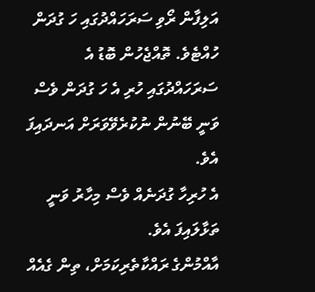އަލިފާން ރޯވި ސަރަހައްދުގައި ހަ ގުދަން ހުއްޓެވެ. ތޮއްޖެހުން ބޮޑު އެ ސަރަހައްދުގައި ހުރި އެ ހަ ގުދަން ވެސް ވަނީ ބޭނުން ނުކުރެވޭވަރަށް އަނދައިފަ އެވެ.
އެ ހުރިހާ ގުދަނެއް ވެސް މިހާރު ވަނީ ތަޅާލައިފަ އެވެ.
އާއްމުންގެ ރައްކާތެރިކަމަށް، ތިން ގެއެއް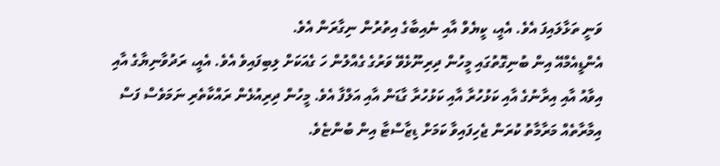ވަނީ ތަޅާލައިފަ އެވެ. އެއީ، ކީޔެވް އާއި ނެއިބާގެ އިތުރުން ނިގާރަން އެވެ.
އެންޑީއެމްއޭ އިން ބުނިގޮތުގައި މީހުން ދިރިނޫޅެވޭ ވަރުގެ ގެއްލުން ހަ ގެއަކަށް ލިބިފައިވެ އެވެ. އެއީ، ރަދުވާނިޔާގެ އާއި އިވާއު އާއި އިރާނުގެ އާއި ކަޅުހުރާ އާއި ކަޅުހުރާ ގާޑަން އާއި އަލްފާ އެވެ. މީހުން ދިރިއުޅެން ރައްކާތެރި ނަމަވެސް ފަސް އިމާރާތެއް މަރާމާތު ކުރަން ޖެހިފައިވާ ކަމަށް ޑިޒާސްޓާ އިން ބުންޏެވެ.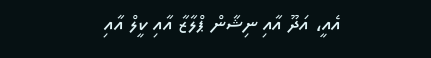އެއީ، އަދޫ އާއި ނިޝާން ޕްލާޒާ އާއި ކީލް އާއި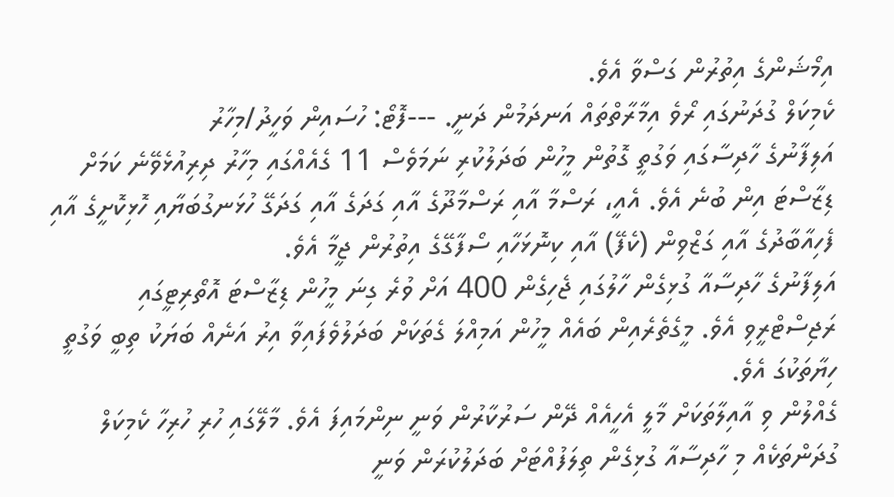އިމޯޝަންގެ އިތުރުން ގަސްވާ އެވެ.
ކެމިކަލް ގުދަނުގައި ރޯވެ އިމާރާތްތައް އަނދަމުން ދަނީ. ---ފޮޓޯ: ހުސައިން ވަހީދު/މިހާރު
އަލިފާނުގެ ހާދިސާގައި ވަގުތީ ގޮތުން މީހުން ބަދަލުކުރި ނަމަވެސް 11 ގެއެއްގައި މިހާރު ދިރިއުޅެވޭނެ ކަމަށް ޑިޒާސްޓަ އިން ބުނެ އެވެ. އެއީ، ރަސްމާ އާއި ރަސްމާދޫގެ އާއި ގަދަގެ އާއި ގަދަގޭ ހުޅަނގުބަޔާއި ހޮޅިކޮށީގެ އާއި ފެހިއާބާދުގެ އާއި ގަޒްވިން (ކެފޭ) އާއި ކިނޮޅަހާއި ސޯފާގޭގެ އިތުރުން ޖީމާ އެވެ.
އަލިފާނުގެ ހާދިސާއާ ގުޅިގެން ހާލުގައި ޖެހިގެން 400 އަށް ވުރެ ގިނަ މީހުން ޑިޒާސްޓަ އޮތޯރިޓީގައި ރަޖިސްޓްރީވި އެވެ. މީގެތެރެއިން ބައެއް މީހުން އަމިއްލަ ގެތަކަށް ބަދަލުވެފައިވާ އިރު އަނެއް ބަޔަކު ތިބީ ވަގުތީ ހިޔާތަކުގަ އެވެ.
ގެއްލުން ވި އާއިލާތަކަށް މާލީ އެހީއެއް ދޭން ސަރުކާރުން ވަނީ ނިންމައިފަ އެވެ. މާލޭގައި ހުރި ހުރިހާ ކެމިކަލް ގުދަންތަކެއް މި ހާދިސާއާ ގުޅިގެން ތިލަފުއްޓަށް ބަދަލުކުރަން ވަނީ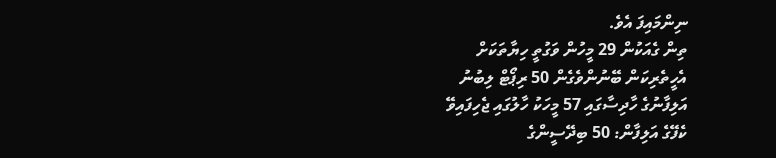ނިންމައިފަ އެވެ.
ތިން ގެއަކުން 29 މީހުން ވަގުތީ ހިޔާތަކަށް
އެހީތެރިކަން ބޭނުންވެގެން 50 ރިޕޯޓް ލިބުނު
އަލިފާނުގެ ހާދިސާގައި 57 މީހަކު ހާލުގައި ޖެހިފައިވޭ
ކެފޭގެ އަލިފާން: 50 ބިދޭސީންގެ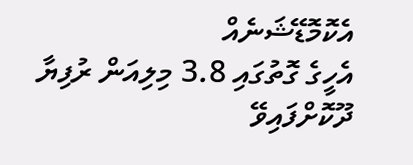އެކޮމޮޑޭޝަނެއް
އެހީގެ ގޮތުގައި 3.8 މިލިއަން ރުފިޔާ ދޫކޮށްފައިވޭ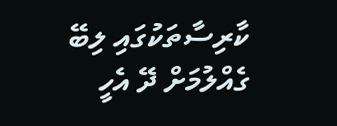ކާރިސާތަކުގައި ލިބޭ ގެއްލުމަށް ދޭ އެހީ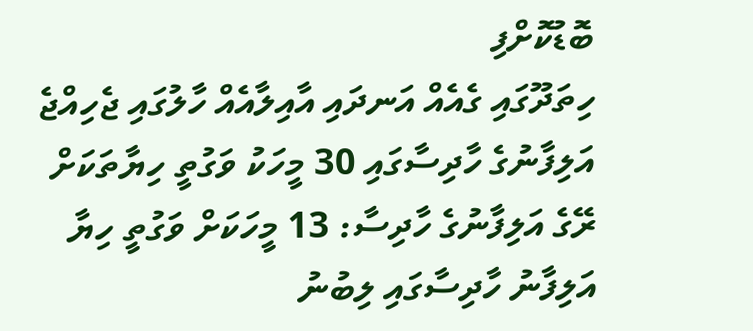ބޮޑުކޮށްފި
ހިތަދޫގައި ގެއެއް އަނދައި އާއިލާއެއް ހާލުގައި ޖެހިއްޖެ
އަލިފާނުގެ ހާދިސާގައި 30 މީހަކު ވަގުތީ ހިޔާތަކަށް
ރޭގެ އަލިފާނުގެ ހާދިސާ: 13 މީހަކަށް ވަގުތީ ހިޔާ
އަލިފާނު ހާދިސާގައި ލިބުނު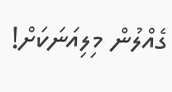ގެއްލުން މިލިއަނަކަށް!